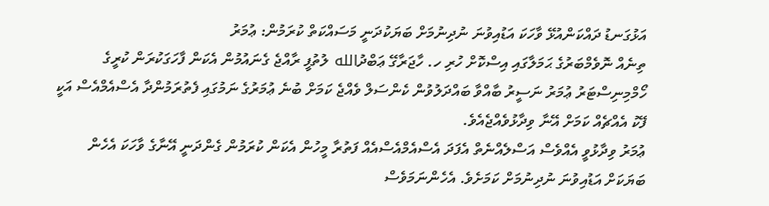އަޅުގަނޑު ދައްކަންއުޅޭ ވާހަކަ އަޑުއިވުނަ ނުދިނުމަށް ބަޔަކުދަނީ މަސައްކަތް ކުރަމުން: ޢުމަރު
ތިނެއް ނޮވެމްބަރުގެ ޙަމަލާގައި އިސްކޮށް ހުރި ހ. ހާޖަރާގޭ ޢަބްދުالله ލުތުފީ ރާއްޖެ ގެނައުމުން އެކަން ފާހަގަކުރަން ކުރީގެ ހޯމްމިނިސްޓަރު ޢުމަރު ނަސީރު ބާއްވާ ބައްދަލުވުން ކެންސަލް ވެއްޖެ ކަމަށް ބުނެ ޢުމަރުގެ ނަމުގައި ފެތުރަމުންދާ އެސްއެމްއެސް އަކީ ފޭކު އެއްޗެއް ކަމަށް އޭނާ ވިދާޅުވެއްޖެއެވެ.
ޢުމަރު ވިދާޅުވީ އެއްވެސް އަސްލެއްނެތް އެފަދަ އެސްއެމްއެސްއެއް ފަތުރާ މީހުން އެކަން ކުރަމުން ގެންދަނީ އޭނާގެ ވާހަކަ އެހެން ބަޔަކަށް އަޑުއިވުނަ ނުދިނުމަށް ކަމަށެވެ. އެހެންނަމަވެސް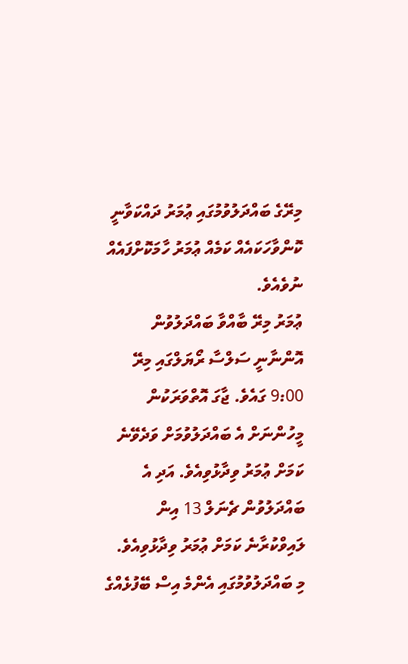މިރޭގެ ބައްދަލުވުމުގައި ޢުމަރު ދައްކަވާނީ ކޮންވާހަކައެއް ކަމެއް ޢުމަރު ހާމަކޮށްފައެއް ނުވެއެވެ.
ޢުމަރު މިރޭ ބާއްވާ ބައްދަލުވުން އޮންނާނީ ސަލްސާ ރޯޔަލްގައި މިރޭ 9:00 ގައެވެ. ޖާގަ އޮތްވަރަކުން މީހުންނަށް އެ ބައްދަލުވުމަށް ވަދެވޭނެ ކަމަށް ޢުމަރު ވިދާޅުވިއެވެ. އަދި އެ ބައްދަލުވުން ޗެނަލް 13 އިން ލައިވްކުރާނެ ކަމަށް ޢުމަރު ވިދާޅުވިއެވެ.
މި ބައްދަލުވުމުގައި އެންމެ އިސް ބޭފުޅެއްގެ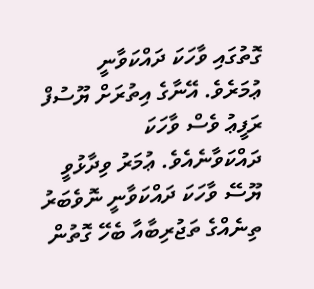ގޮތުގައި ވާހަކަ ދައްކަވާނީ ޢުމަރެވެ. އޭނާގެ އިތުރަށް ޔޫސުފް ރަފީޢު ވެސް ވާހަކަ ދައްކަވާނެއެވެ. ޢުމަރު ވިދާޅުވީ ޔޫސޭ ވާހަކަ ދައްކަވާނީ ނޮވެބަރު ތިނެއްގެ ތަޖުރިބާއާ ބެހޭ ގޮތުން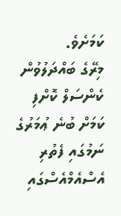ކަމަށެވެ.
މިރޭގެ ބައްދަލުވުން ކެންސަލް ކޮށްފި ކަމަށް ބުނެ ޢުމަރުގެ ނަމުގައި ފެތުރި އެސްއެމްއެސްގައި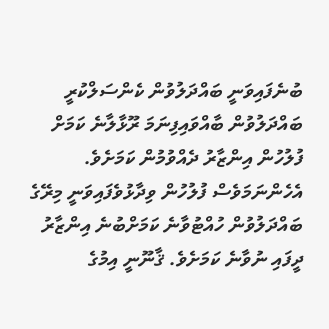ބުނެފައިވަނީ ބައްދަލުވުން ކެންސަލްކުރީ ބައްދަލުވުން ބާއްވައިފިނަމަ ރޫޅާލާނެ ކަމަށް ފުލުހުން އިންޒާރު ދެއްވުމުން ކަމަށެވެ. އެހެންނަމަވެސް ފުލުހުން ވިދާޅުވެފައިވަނީ މިރޭގެ ބައްދަލުވުން ހުއްޓުވާނެ ކަމަށްބުނެ އިންޒާރު ދީފައި ނުވާނެ ކަމަށެވެ. ޤާނޫނީ އިމުގެ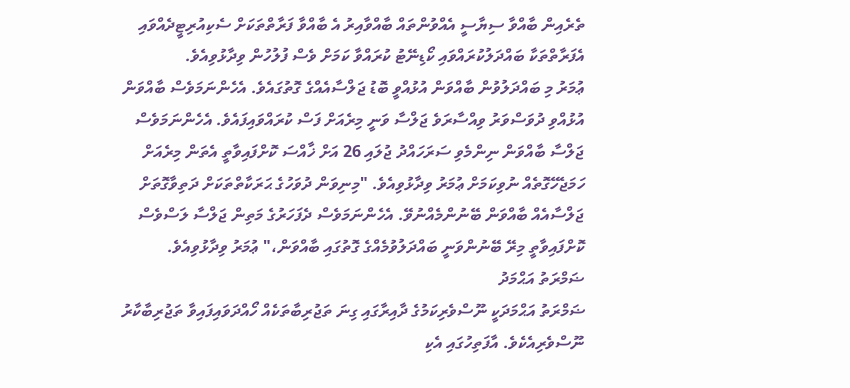ތެރެއިން ބާއްވާ ސިޔާސީ އެއްވުންތައް ބާއްވާއިރު އެ ބާއްވާ ފަރާތްތަކަށް ސެކިއުރިޓީދެއްވައި އެފަރާތްތަކާ ބައްދަލުކުރައްވައި ކޯޑިނޭޓު ކުރައްވާ ކަމަށް ވެސް ފުލުހުން ވިދާޅުވިއެވެ.
ޢުމަރު މި ބައްދަލުވުން ބާއްވަން އުޅުއްވީ ބޮޑު ޖަލްސާއެއްގެ ގޮތުގައެވެ. އެހެންނަމަވެސް ބާއްވަން އުޅުއްވި ދުވަސްވަރު ވިއްސާރަވެ ޖަލްސާ ވަނީ މިރެއަށް ފަސް ކުރައްވައިފައެވެ. އެހެންނަމަވެސް ޖަލްސާ ބާއްވަން ނިންމެވި ސަރަހައްދު ޖުލައި 26 އަށް ޚާއްސަ ކޮށްފައިވާތީ އެތަން މިރެއަށް ހަމަޖެހޭގޮތެއް ނުވިކަމަށް ޢުމަރު ވިދާޅުވިއެވެ. "މިނިވަން ދުވަހުގެ ޙަރަކާތްތަކަށް ދަތިވާގޮތަށް ޖަލްސާއެއް ބާއްވަން ބޭނުންމެއްނުވޭ. އެހެންނަމަވެސް ދެފަހަރުގެ މަތިން ޖަލްސާ ލަސްވެސް ކޮށްފައިވާތީ މިރޭ ބޭނުންވަނީ ބައްދަލުވުމެއްގެ ގޮތުގައި ބާއްވަން،" ޢުމަރު ވިދާޅުވިއެވެ.
ޟަމްރަތު އަޙްމަދު
ޟަމްރަތު އަޙްމަދަކީ ނޫސްވެރިކަމުގެ ދާއިރާގައި ގިނަ ތަޖުރިބާތަކެއް ހޯއްދަވައިފައިވާ ތަޖުރިބާކާރު ނޫސްވެރިއެކެވެ. އާފަތިހުގައި އެކި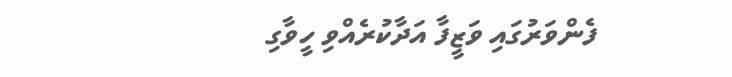ފެންވަރުގައި ވަޒީފާ އަދާކުރެއްވި ހީވާގި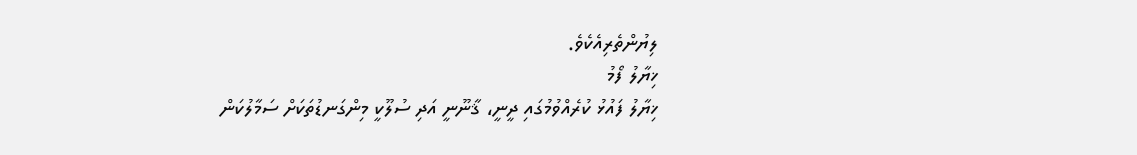ލިޔުންތެރިއެކެވެ.
ޚިޔާލު ފޯމު
ޚިޔާލު ފައުޅު ކުރެއްވުމުގައި ދީނީ، ޤާނޫނީ އަދި ސުލޫކީ މިންގަނޑުތަކަށް ސަމާލުކަން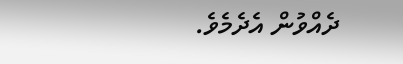ދެއްވުން އެދެމެވެ.